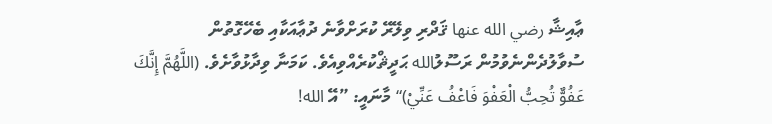ޢާއިޝާ رضي الله عنها ޤަދްރި ވިލޭރޭ ކުރަށްވާނެ ދުޢާއަކާއި ބެހޭގޮތުން ސުވާލުދެންނެވުމުން ރަސޫލުالله ޙަދީޘްކުރެއްވިއެވެ. ކަމަނާ ވިދާޅުވާށެވެ. (اللَّهُمَّ إِنَّكَ عَفُوٌّ تُحِبُّ الْعَفْوَ فَاعْفُ عَنِّيْ)“ މާނައީ: ”އޭ الله!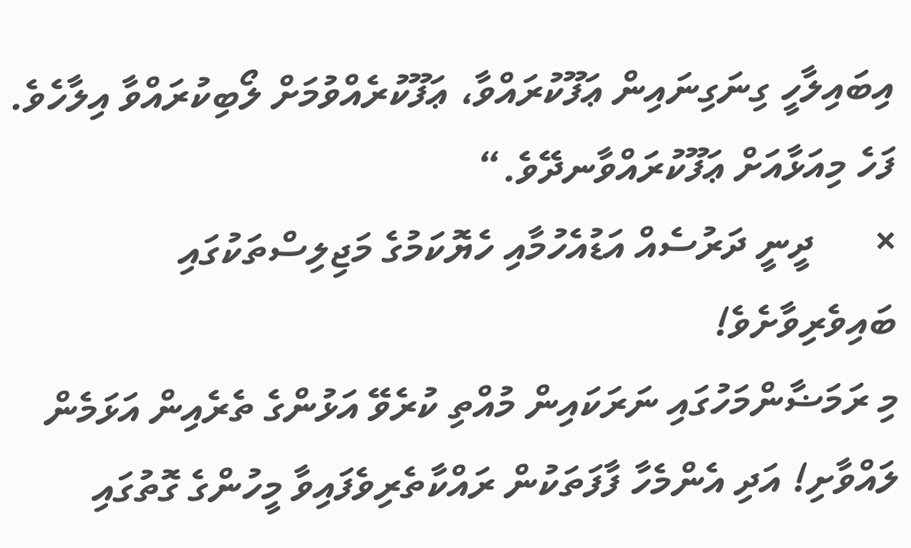އިބައިލާހީ ގިނަގިނައިން ޢަފޫކުރައްވާ، ޢަފޫކުރެއްވުމަށް ލޯބިކުރައްވާ އިލާހެވެ. ފަހެ މިއަޅާއަށް ޢަފޫކުރައްވާނދޭވެ.“
×      ދީނީ ދަރުސެއް އަޑުއެހުމާއި ހެޔޮކަމުގެ މަޖިލިސްތަކުގައި ބައިވެރިވާށެވެ!
މި ރަމަޟާންމަހުގައި ނަރަކައިން މުއްތި ކުރެވޭ އަޅުންގެ ތެރެއިން އަޅަމެން ލައްވާށި! އަދި އެންމެހާ ފާފަތަކުން ރައްކާތެރިވެފައިވާ މީހުންގެ ގޮތުގައި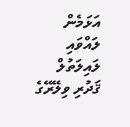އަޅަމެން ލައްވައި ލައިލަތުލް ޤަދުރި ވިލޭރޭގެ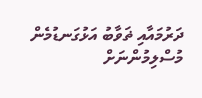ދަރުމައާއި ޡަވާބު އަޅުގަނޑުމެން މުސްލިމުންނަށް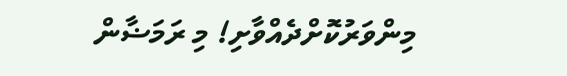މިންވަރުކޮށްދެއްވާށި! މި ރަމަޟާން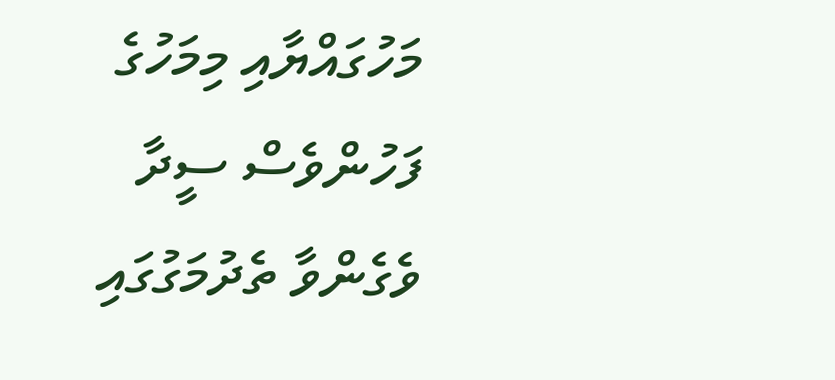މަހުގައްޔާއި މިމަހުގެ ފަހުންވެސް ސީދާ ވެގެންވާ ތެދުމަގުގައި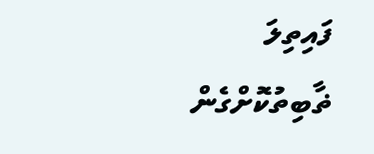ފައިތިލަ ޡާބިތުކޮށްގެން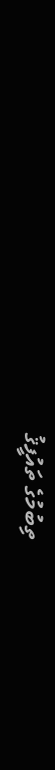ތިބުމުގެ ތައުފީޤު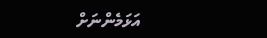އަޅަމެންނަށް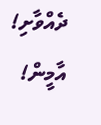ދެއްވާށި!  އާމީން!